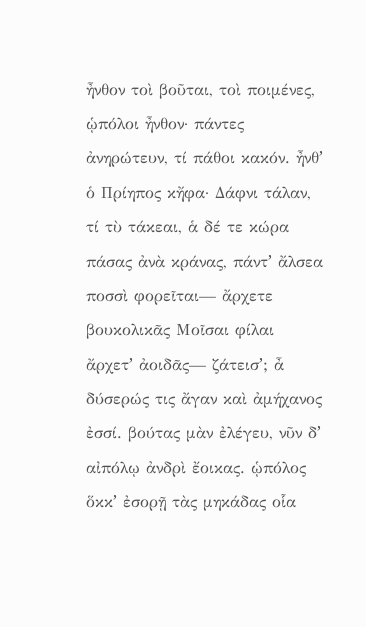ἦνθον τοὶ βοῦται, τοὶ ποιμένες, ᾡπόλοι ἦνθον· πάντες ἀνηρώτευν, τί πάθοι κακόν. ἦνθʼ ὁ Πρίηπος κἤφα· Δάφνι τάλαν, τί τὺ τάκεαι, ἁ δέ τε κώρα πάσας ἀνὰ κράνας, πάντʼ ἄλσεα ποσσὶ φορεῖται— ἄρχετε βουκολικᾶς Μοῖσαι φίλαι ἄρχετʼ ἀοιδᾶς— ζάτεισʼ; ἆ δύσερώς τις ἄγαν καὶ ἀμήχανος ἐσσί. βούτας μὰν ἐλέγευ, νῦν δʼ αἰπόλῳ ἀνδρὶ ἔοικας. ᾡπόλος ὅκκʼ ἐσορῇ τὰς μηκάδας οἷα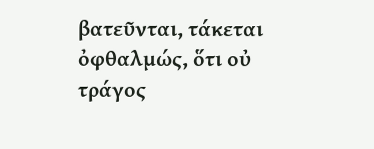βατεῦνται, τάκεται ὀφθαλμώς, ὅτι οὐ τράγος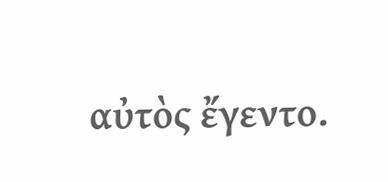αὐτὸς ἔγεντο.